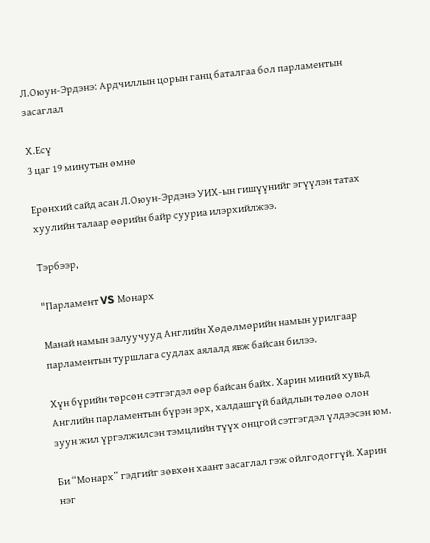Л.Оюун-Эрдэнэ: Ардчиллын цорын ганц баталгаа бол парламентын засаглал

Х.Есү
3 цаг 19 минутын өмнө

Ерөнхий сайд асан Л.Оюун-Эрдэнэ УИХ-ын гишүүнийг эгүүлэн татах хуулийн талаар өөрийн байр сууриа илэрхийлжээ.

Тэрбээр,

"Парламент VS Монарх

Манай намын залуучууд Английн Хөдөлмөрийн намын урилгаар парламентын туршлага судлах аялалд явж байсан билээ.

Хүн бүрийн төрсөн сэтгэгдэл өөр байсан байх. Харин миний хувьд Английн парламентын бүрэн эрх, халдашгүй байдлын төлөө олон зуун жил үргэлжилсэн тэмцлийн түүх онцгой сэтгэгдэл үлдээсэн юм.

Би “Монарх” гэдгийг зөвхөн хаант засаглал гэж ойлгодоггүй. Харин нэг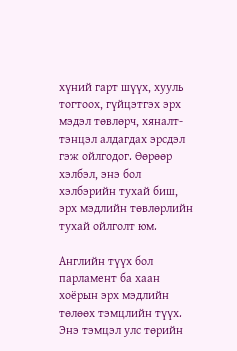хүний гарт шүүх, хууль тогтоох, гүйцэтгэх эрх мэдэл төвлөрч, хяналт-тэнцэл алдагдах эрсдэл гэж ойлгодог. Өөрөөр хэлбэл, энэ бол хэлбэрийн тухай биш, эрх мэдлийн төвлөрлийн тухай ойлголт юм.

Английн түүх бол парламент ба хаан хоёрын эрх мэдлийн төлөөх тэмцлийн түүх. Энэ тэмцэл улс төрийн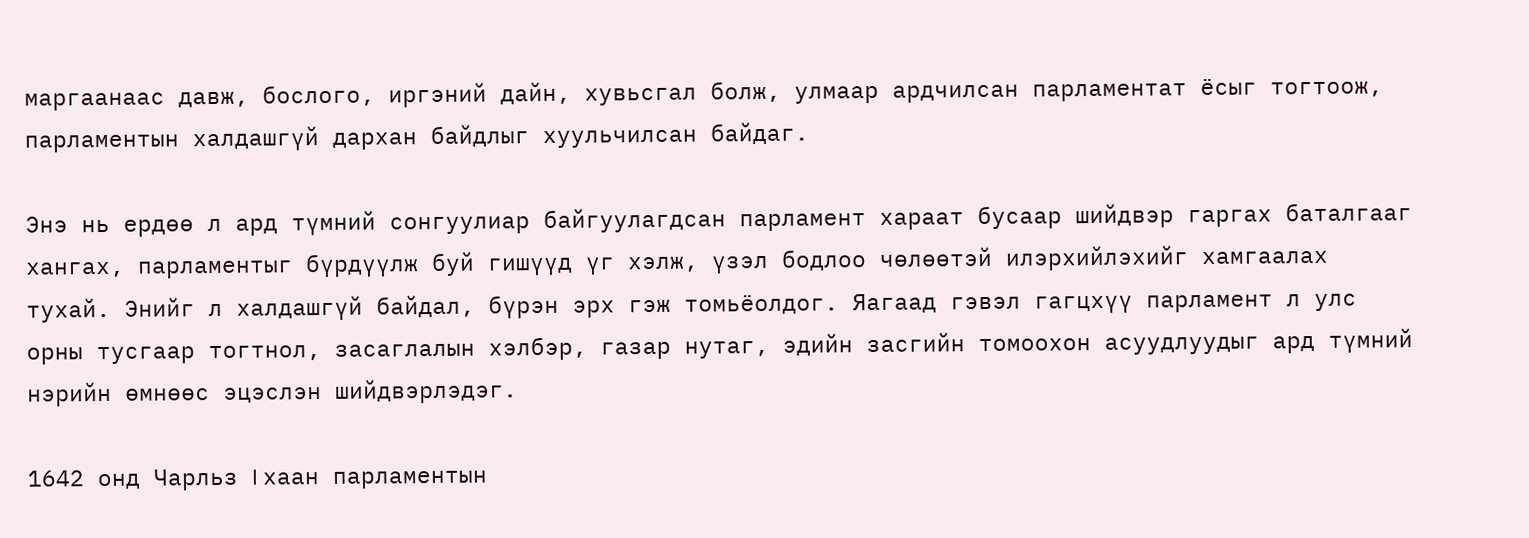маргаанаас давж, бослого, иргэний дайн, хувьсгал болж, улмаар ардчилсан парламентат ёсыг тогтоож, парламентын халдашгүй дархан байдлыг хуульчилсан байдаг.

Энэ нь ердөө л ард түмний сонгуулиар байгуулагдсан парламент хараат бусаар шийдвэр гаргах баталгааг хангах, парламентыг бүрдүүлж буй гишүүд үг хэлж, үзэл бодлоо чөлөөтэй илэрхийлэхийг хамгаалах тухай. Энийг л халдашгүй байдал, бүрэн эрх гэж томьёолдог. Яагаад гэвэл гагцхүү парламент л улс орны тусгаар тогтнол, засаглалын хэлбэр, газар нутаг, эдийн засгийн томоохон асуудлуудыг ард түмний нэрийн өмнөөс эцэслэн шийдвэрлэдэг.

1642 онд Чарльз I хаан парламентын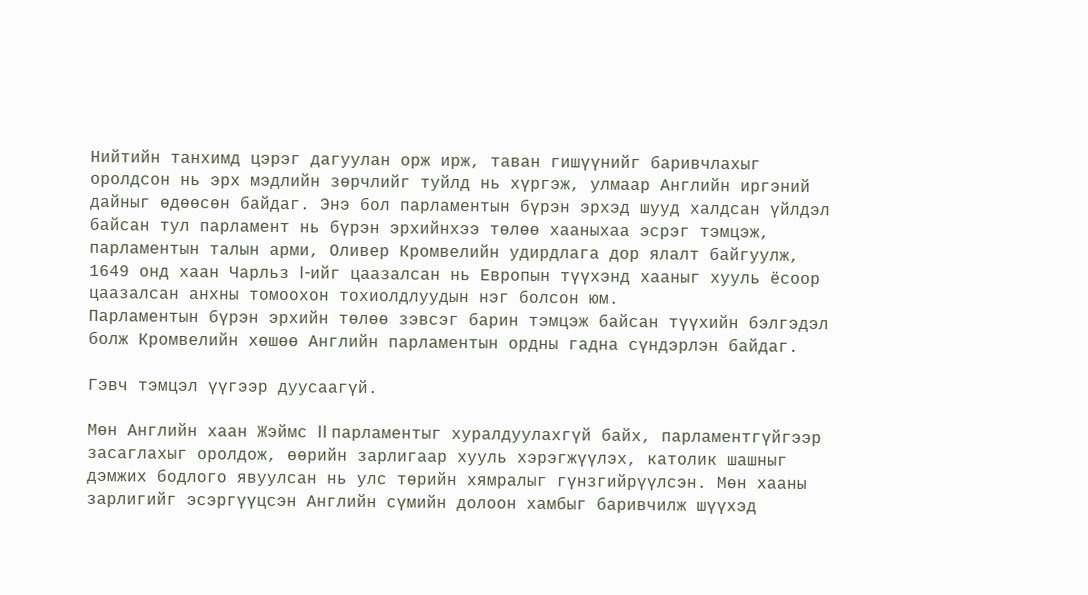Нийтийн танхимд цэрэг дагуулан орж ирж, таван гишүүнийг баривчлахыг оролдсон нь эрх мэдлийн зөрчлийг туйлд нь хүргэж, улмаар Английн иргэний дайныг өдөөсөн байдаг. Энэ бол парламентын бүрэн эрхэд шууд халдсан үйлдэл байсан тул парламент нь бүрэн эрхийнхээ төлөө хааныхаа эсрэг тэмцэж, парламентын талын арми, Оливер Кромвелийн удирдлага дор ялалт байгуулж, 1649 онд хаан Чарльз I-ийг цаазалсан нь Европын түүхэнд хааныг хууль ёсоор цаазалсан анхны томоохон тохиолдлуудын нэг болсон юм.
Парламентын бүрэн эрхийн төлөө зэвсэг барин тэмцэж байсан түүхийн бэлгэдэл болж Кромвелийн хөшөө Английн парламентын ордны гадна сүндэрлэн байдаг.

Гэвч тэмцэл үүгээр дуусаагүй.

Мөн Английн хаан Жэймс II парламентыг хуралдуулахгүй байх, парламентгүйгээр засаглахыг оролдож, өөрийн зарлигаар хууль хэрэгжүүлэх, католик шашныг дэмжих бодлого явуулсан нь улс төрийн хямралыг гүнзгийрүүлсэн. Мөн хааны зарлигийг эсэргүүцсэн Английн сүмийн долоон хамбыг баривчилж шүүхэд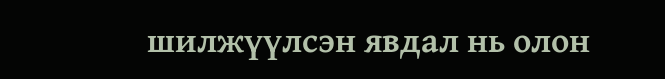шилжүүлсэн явдал нь олон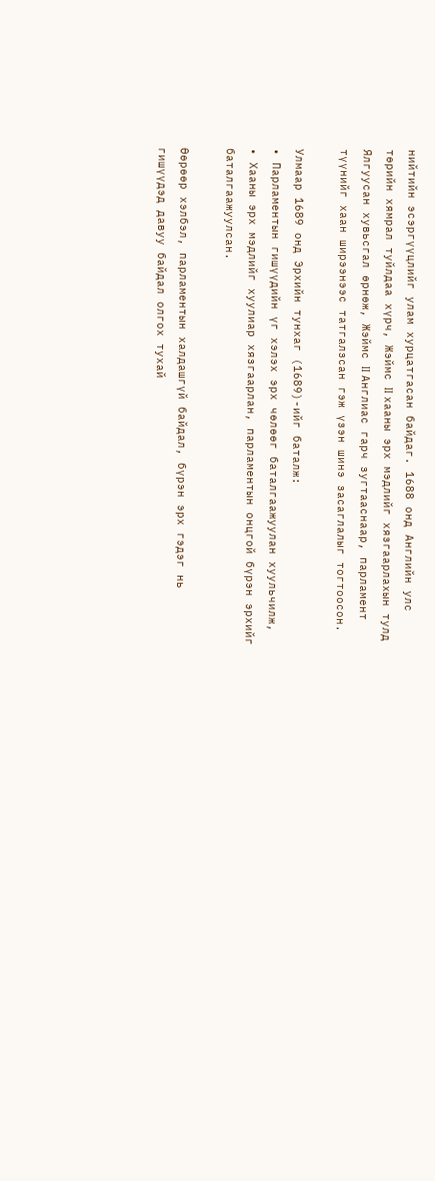нийтийн эсэргүүцлийг улам хурцатгасан байдаг. 1688 онд Английн улс төрийн хямрал туйлдаа хүрч, Жэймс II хааны эрх мэдлийг хязгаарлахын тулд Ялгуусан хувьсгал өрнөж, Жэймс II Англиас гарч зугтааснаар, парламент түүнийг хаан ширээнээс татгалзсан гэж үзэн шинэ засаглалыг тогтоосон.

Улмаар 1689 онд Эрхийн тунхаг (1689)-ийг баталж:
• Парламентын гишүүдийн үг хэлэх эрх чөлөөг баталгаажуулан хуульчилж,
• Хааны эрх мэдлийг хуулиар хязгаарлан, парламентын онцгой бүрэн эрхийг баталгаажуулсан.

Өөрөөр хэлбэл, парламентын халдашгүй байдал, бүрэн эрх гэдэг нь гишүүдэд давуу байдал олгох тухай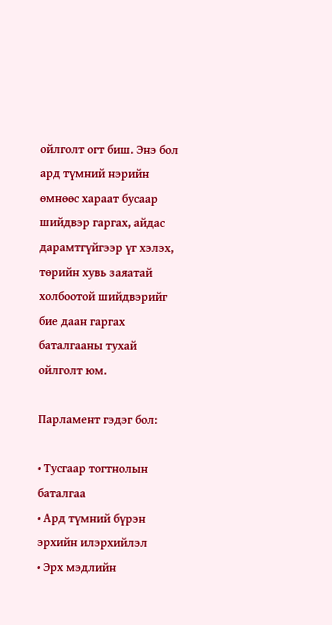ойлголт огт биш. Энэ бол ард түмний нэрийн өмнөөс хараат бусаар шийдвэр гаргах, айдас дарамтгүйгээр үг хэлэх, төрийн хувь заяатай холбоотой шийдвэрийг бие даан гаргах баталгааны тухай ойлголт юм.

Парламент гэдэг бол:

• Тусгаар тогтнолын баталгаа
• Ард түмний бүрэн эрхийн илэрхийлэл
• Эрх мэдлийн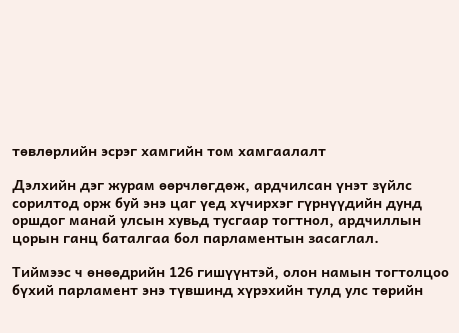төвлөрлийн эсрэг хамгийн том хамгаалалт

Дэлхийн дэг журам өөрчлөгдөж, ардчилсан үнэт зүйлс сорилтод орж буй энэ цаг үед хүчирхэг гүрнүүдийн дунд оршдог манай улсын хувьд тусгаар тогтнол, ардчиллын цорын ганц баталгаа бол парламентын засаглал.

Тиймээс ч өнөөдрийн 126 гишүүнтэй, олон намын тогтолцоо бүхий парламент энэ түвшинд хүрэхийн тулд улс төрийн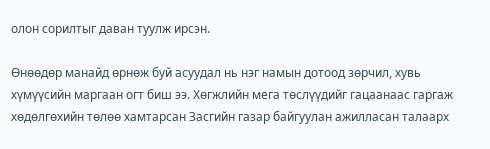олон сорилтыг даван туулж ирсэн.

Өнөөдөр манайд өрнөж буй асуудал нь нэг намын дотоод зөрчил, хувь хүмүүсийн маргаан огт биш ээ. Хөгжлийн мега төслүүдийг гацаанаас гаргаж хөдөлгөхийн төлөө хамтарсан Засгийн газар байгуулан ажилласан талаарх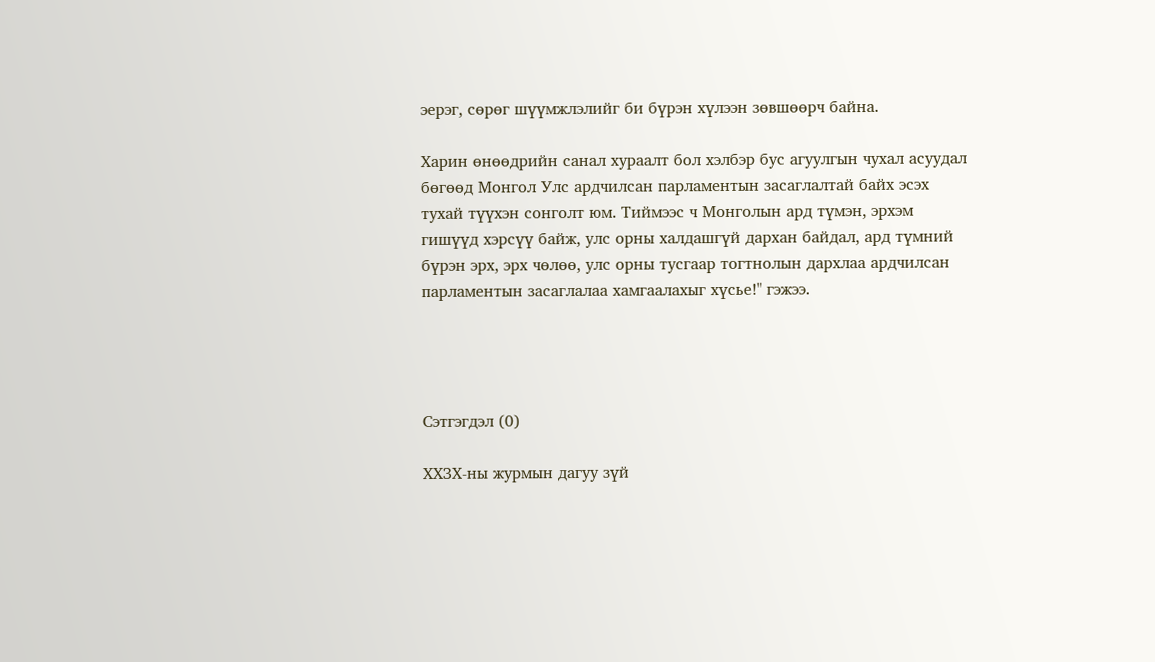эерэг, сөрөг шүүмжлэлийг би бүрэн хүлээн зөвшөөрч байна.

Харин өнөөдрийн санал хураалт бол хэлбэр бус агуулгын чухал асуудал бөгөөд Монгол Улс ардчилсан парламентын засаглалтай байх эсэх тухай түүхэн сонголт юм. Тиймээс ч Монголын ард түмэн, эрхэм гишүүд хэрсүү байж, улс орны халдашгүй дархан байдал, ард түмний бүрэн эрх, эрх чөлөө, улс орны тусгаар тогтнолын дархлаа ардчилсан парламентын засаглалаа хамгаалахыг хүсье!" гэжээ.




Сэтгэгдэл (0)

ХХЗХ-ны журмын дагуу зүй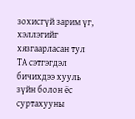зохисгүй зарим үг, хэллэгийг хязгаарласан тул ТА сэтгэгдэл бичихдээ хууль зүйн болон ёс суртахууны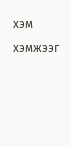хэм хэмжээг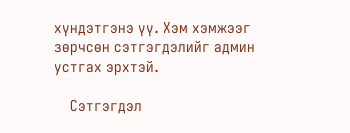хүндэтгэнэ үү. Хэм хэмжээг зөрчсөн сэтгэгдэлийг админ устгах эрхтэй.

    Сэтгэгдэл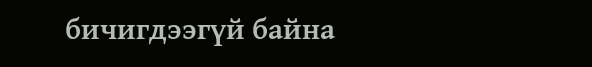бичигдээгүй байна